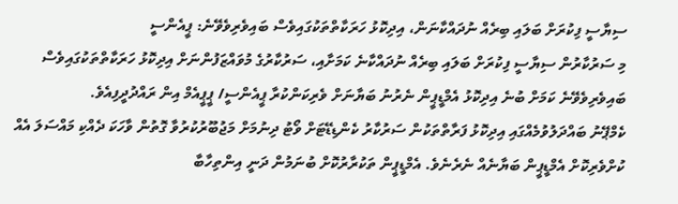ސިޔާސީ ފިކުރަށް ބަލައި ބިރެއް ނުދައްކާނަން، އިދިކޮޅު ހަރަކާތްތަކުގައިވެސް ބައިވެރިވެވޭނެ: ޕީއެންސީ
މި ސަރުކާރުން ސިޔާސީ ފިކުރަށް ބަލައި ބިރެއް ނުދައްކާނެ ކަމަށާއި، ސަރުކާރުގެ މުވައްޒަފުންނަށް އިދިކޮޅު ހަރަކާތްތަކުގައިވެސް ބައިވެރިވެވޭނެ ކަމަށް ބުނެ އިދިކޮޅު އެމްޑީޕީން ނެރުނު ބަޔާނަށް ވެރިކަންކުރާ ޕީއެންސީ/ ޕީޕީއެމް އިން ރައްދުދީފިއެވެ.
ކެމްޕޭނު ބައްދަލުވުމެއްގައި އިދިކޮޅު ފަރާތްތަކުން ސަރުކާރު ކެންޑިޑޭޓަށް ވޯޓު ދިނުމަށް މަޖުބޫރުކުރުވާ ގޮތުން ވާހަކަ ދެއްކި މައްސަލަ އެއް ކުށްވެރިކޮށް އެމްޑީޕީން ބަޔާނެއް ނެރެނެވެ. އެމްޑީޕީން ތަކުރާރުކޮށް ބުނަމުން ދަނީ އިންތިހާބާ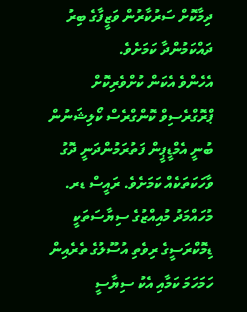ދިމާކޮށް ސަރުކާރުން ވަޒީފާގެ ބިރު ދައްކަމުންދާ ކަމަށެވެ.
އެހެންވެ އެކަން ކުށްވެރިކޮށް ޕްރޮގްރެސިވް ކޮންގްރެސް ކޯލިޝަނުން ބުނީ އެމްޑީޕީން ފަތުރަމުންދަނީ ދޮގު ވާހަކަތަކެއް ކަމަށެވެ. ރައީސް ޑރ. މުހައްމަދު މުއިއްޒުގެ ސިޔާސަތަކީ ޑިމޮކްރަސީގެ ރިވެތި އުސޫލުގެ ތެރެއިން ހަމަހަމަ ކަމާއި އެކު ސިޔާސީ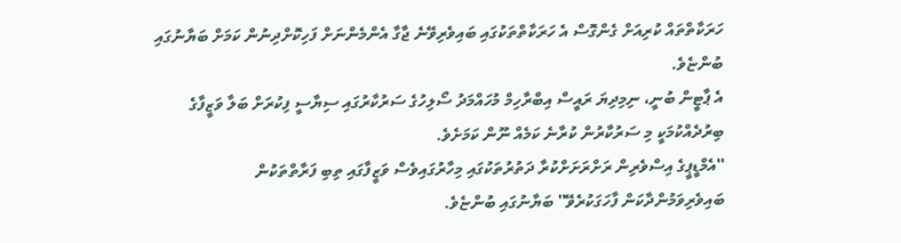ހަރަކާތްތައް ކުރިއަށް ގެންގޮސް އެ ހަރަކާތްތަކުގައި ބައިވެރިވޭނެ ޖާގާ އެންމެންނަށް ފަހިކޮށްދިނުން ކަމަށް ބަޔާނުގައި ބުންޏެވެ.
އެ ޕާޓީން ބުނީ، ނިމިދިޔަ ރައީސް އިބްރާހިމް މުހައްމަދު ސޯލިހުގެ ސަރުކާރުގައި ސިޔާސީ ފިކުރަށް ބަލާ ވަޒީފާގެ ބިރުދެއްކުމަކީ މި ސަރުކާރުން ކުރާނެ ކަމެއް ނޫން ކަމަށެވެ.
''އެމްޑީޕީގެ އިސްވެރިން ރަށްރަށަށްކުރާ ދަތުރުތަކުގައި މިހާރުގައިވެސް ވަޒީފާގައި ތިބި ފަރާތްތަކުން ބައިވެރިވަމުންދާކަން ފާހަގަކުރެވޭ'' ބަޔާނުގައި ބުންޏެވެ.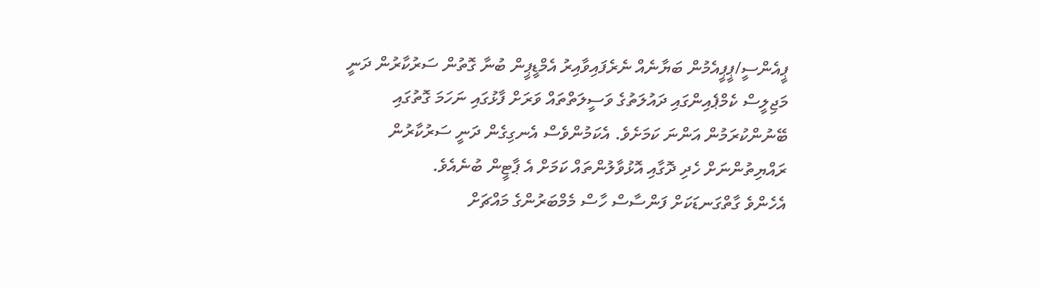ޕީއެންސީ/ޕީޕީއެމުން ބަޔާނެއް ނެރެފައިވާއިރު އެމްޑީޕީން ބުނާ ގޮތުން ސަރުކާރުން ދަނީ މަޖިލީސް ކެމްޕެއިންގައި ދައުލަތުގެ ވަސީލަތްތައް ވަރަށް ފާޅުގައި ނަހަމަ ގޮތުގައި ބޭނުންކުރަމުން އަންނަ ކަމަށެވެ. އެކަމުންވެސް އެނގިގެން ދަނީ ސަރުކާރުން ރައްޔިތުންނަށް ހެދި ދޮގާއި އޮޅުވާލުންތައް ކަމަށް އެ ޕާޓީން ބުނެއެވެ.
އެހެންވެ ގާތްގަނޑަކަށް ފަންސާސް ހާސް މެމްބަރުންގެ މައްޗަށް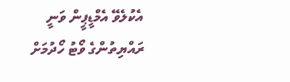އެކުލެވޭ އެމްޑީޕީން ވަނީ ރައްޔިތުންގެ ވޯޓު ހޯދުމަށް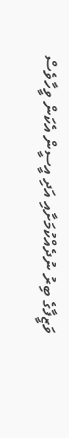ވަޒީފާގެ ބިރު ނުދެއްކުމަށާއި އަދި އީސީން އެކަން ވީހާވެސް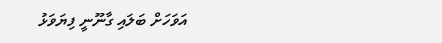އަވަހަށް ބަލައި ގާނޫނީ ފިޔަވަޅު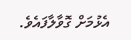އެޅުމަށް ގޮވާލާފައެވެ.